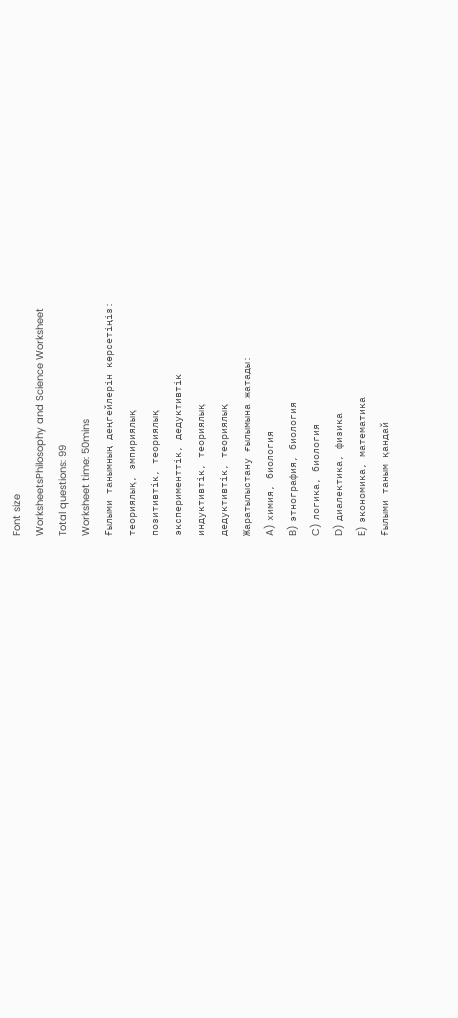Font size
WorksheetsPhilosophy and Science Worksheet
Total questions: 99
Worksheet time: 50mins
Ғылыми танымның деңгейлерін көрсетіңіз:
теориялық, эмпириялық
позитивтік, теориялық
эксперименттік, дедуктивтік
индуктивтік, теориялық
дедуктивтік, теориялық
Жаратылыстану ғылымына жатады:
A) химия, биология
B) этнография, биология
C) логика, биология
D) диалектика, физика
E) экономика, математика
Ғылыми таным қандай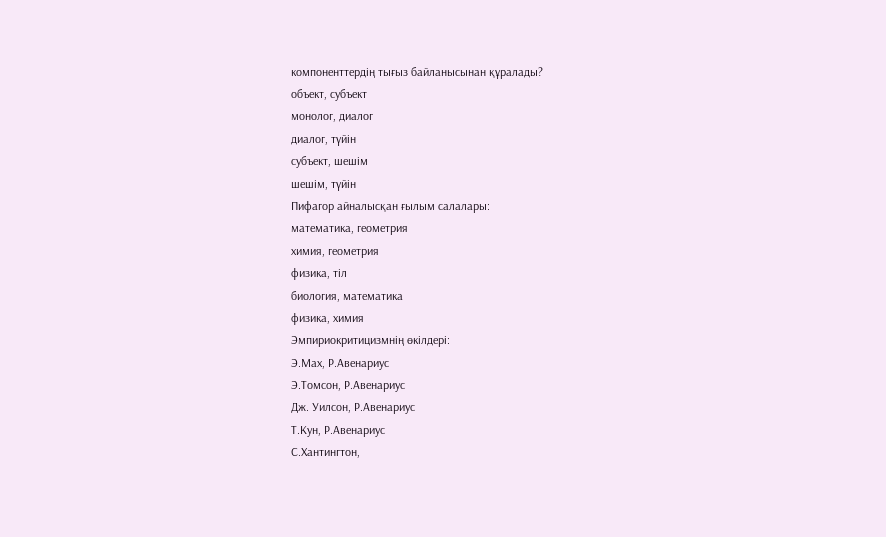компоненттердің тығыз байланысынан құралады?
объект, субъект
монолог, диалог
диалог, түйін
субъект, шешім
шешім, түйін
Пифагор айналысқан ғылым салалары:
математика, геометрия
химия, геометрия
физика, тіл
биология, математика
физика, химия
Эмпириокритицизмнің өкілдері:
Э.Мах, Р.Авенариус
Э.Томсон, Р.Авенариус
Дж. Уилсон, Р.Авенариус
Т.Кун, Р.Авенариус
С.Хантингтон,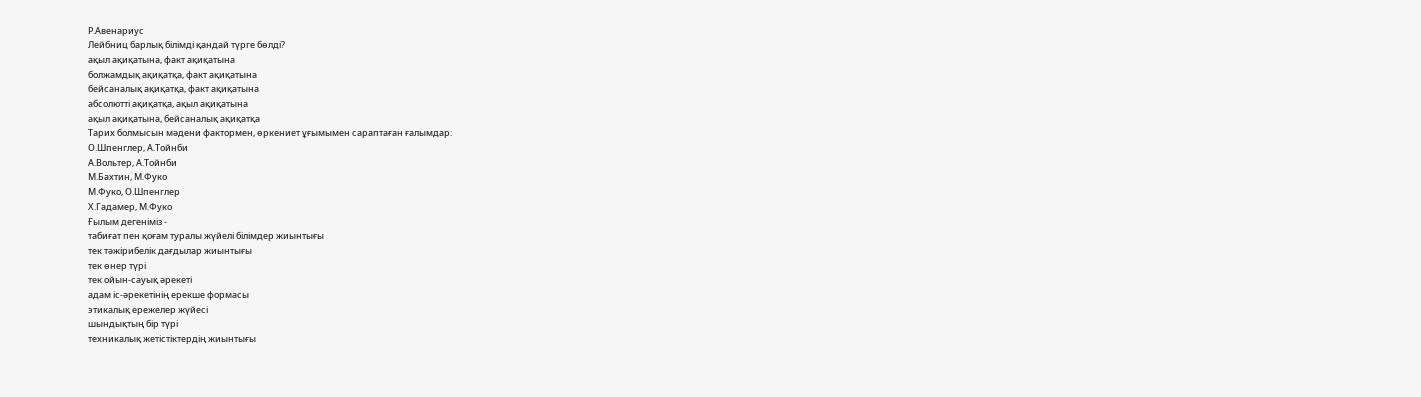Р.Авенариус
Лейбниц барлық білімді қандай түрге бөлді?
ақыл ақиқатына, факт ақиқатына
болжамдық ақиқатқа, факт ақиқатына
бейсаналық ақиқатқа, факт ақиқатына
абсолютті ақиқатқа, ақыл ақиқатына
ақыл ақиқатына, бейсаналық ақиқатқа
Тарих болмысын мәдени фактормен, өркениет ұғымымен сараптаған ғалымдар:
О.Шпенглер, А.Тойнби
А.Вольтер, А.Тойнби
М.Бахтин, М.Фуко
М.Фуко, О.Шпенглер
Х.Гадамер, М.Фуко
Ғылым дегеніміз -
табиғат пен қоғам туралы жүйелі білімдер жиынтығы
тек тәжірибелік дағдылар жиынтығы
тек өнер түрі
тек ойын-сауық әрекеті
адам іс-әрекетінің ерекше формасы
этикалық ережелер жүйесі
шындықтың бір түрі
техникалық жетістіктердің жиынтығы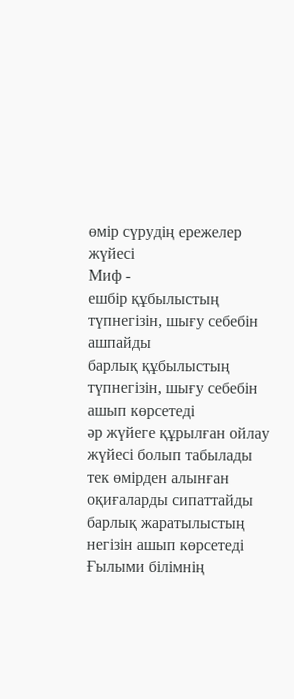өмір сүрудің ережелер жүйесі
Миф -
ешбір құбылыстың түпнегізін, шығу себебін ашпайды
барлық құбылыстың түпнегізін, шығу себебін ашып көрсетеді
әр жүйеге құрылған ойлау жүйесі болып табылады
тек өмірден алынған оқиғаларды сипаттайды
барлық жаратылыстың негізін ашып көрсетеді
Ғылыми білімнің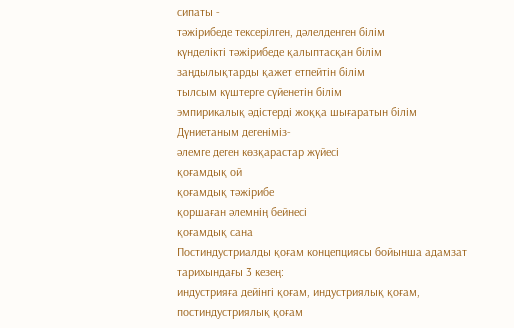сипаты -
тәжірибеде тексерілген, дәлелденген білім
күнделікті тәжірибеде қалыптасқан білім
заңдылықтарды қажет етпейтін білім
тылсым күштерге сүйенетін білім
эмпирикалық әдістерді жоққа шығаратын білім
Дүниетаным дегеніміз-
әлемге деген көзқарастар жүйесі
қоғамдық ой
қоғамдық тәжірибе
қоршаған әлемнің бейнесі
қоғамдық сана
Постиндустриалды қоғам концепциясы бойынша адамзат тарихындағы 3 кезең:
индустрияға дейінгі қоғам, индустриялық қоғам, постиндустриялық қоғам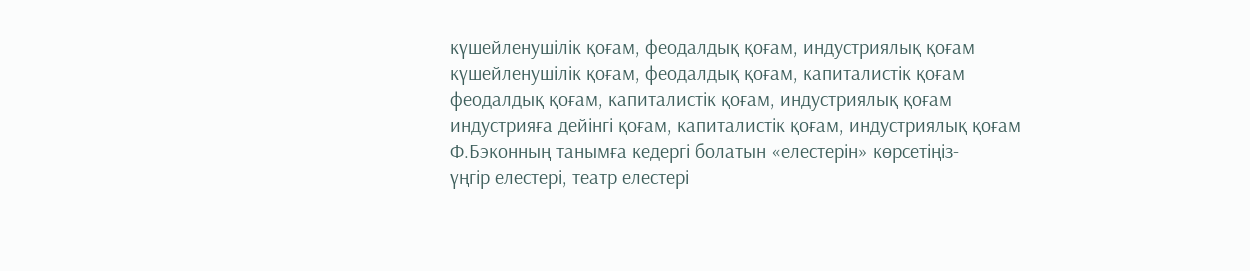күшейленушілік қоғам, феодалдық қоғам, индустриялық қоғам
күшейленушілік қоғам, феодалдық қоғам, капиталистік қоғам
феодалдық қоғам, капиталистік қоғам, индустриялық қоғам
индустрияға дейінгі қоғам, капиталистік қоғам, индустриялық қоғам
Ф.Бэконның танымға кедергі болатын «елестерін» көрсетіңіз-
үңгір елестері, театр елестері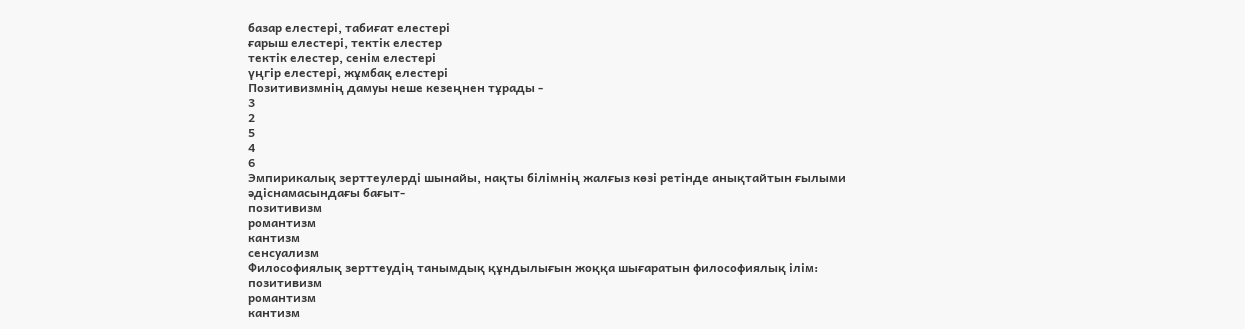базар елестері, табиғат елестері
ғарыш елестері, тектік елестер
тектік елестер, сенім елестері
үңгір елестері, жұмбақ елестері
Позитивизмнің дамуы неше кезеңнен тұрады -
3
2
5
4
6
Эмпирикалық зерттеулерді шынайы, нақты білімнің жалғыз көзі ретінде анықтайтын ғылыми әдіснамасындағы бағыт-
позитивизм
романтизм
кантизм
сенсуализм
Философиялық зерттеудің танымдық құндылығын жоққа шығаратын философиялық ілім:
позитивизм
романтизм
кантизм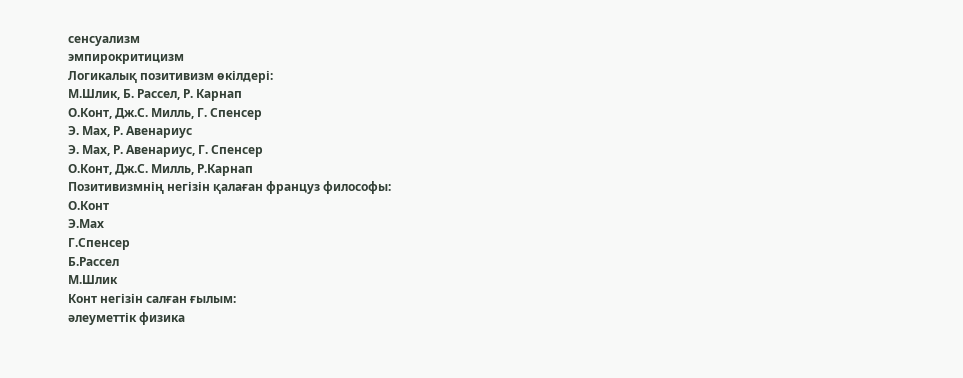сенсуализм
эмпирокритицизм
Логикалық позитивизм өкілдері:
М.Шлик, Б. Рассел, Р. Карнап
О.Конт, Дж.С. Милль, Г. Спенсер
Э. Мах, Р. Авенариус
Э. Мах, Р. Авенариус, Г. Спенсер
О.Конт, Дж.С. Милль, Р.Карнап
Позитивизмнің негізін қалаған француз философы:
О.Конт
Э.Мах
Г.Спенсер
Б.Рассел
М.Шлик
Конт негізін салған ғылым:
әлеуметтік физика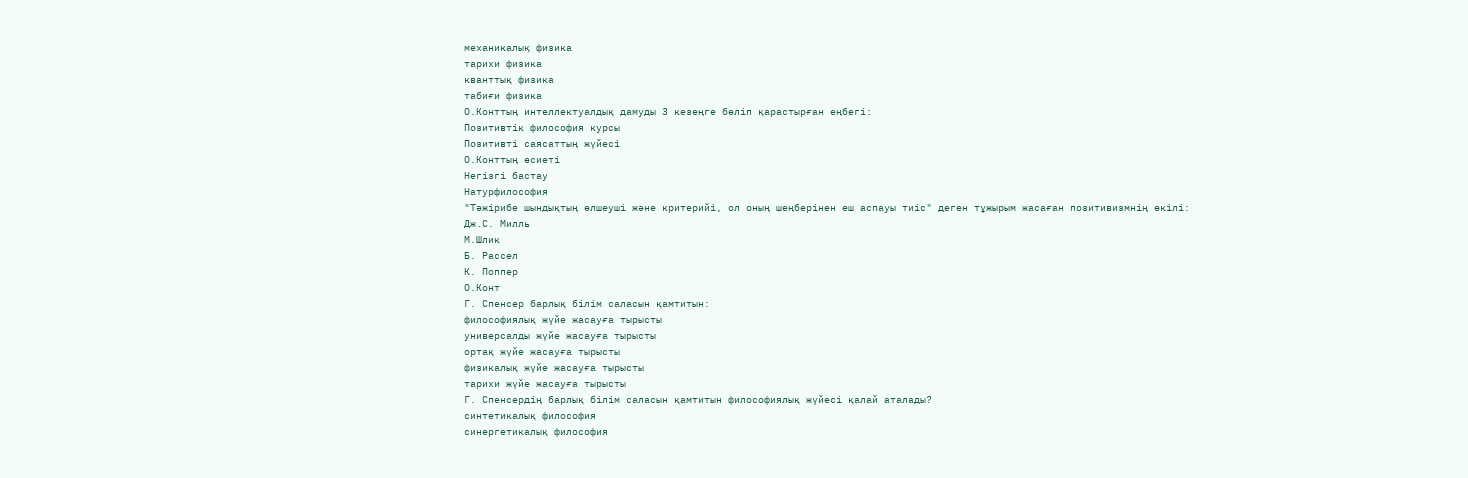механикалық физика
тарихи физика
кванттық физика
табиғи физика
О.Конттың интеллектуалдық дамуды 3 кезеңге бөліп қарастырған еңбегі:
Позитивтік философия курсы
Позитивті саясаттың жүйесі
О.Конттың өсиеті
Негізгі бастау
Натурфилософия
"Тәжірибе шындықтың өлшеуші және критерийі, ол оның шеңберінен еш аспауы тиіс" деген тұжырым жасаған позитивизмнің өкілі:
Дж.С. Милль
М.Шлик
Б. Рассел
К. Поппер
О.Конт
Г. Спенсер барлық білім саласын қамтитын:
философиялық жүйе жасауға тырысты
универсалды жүйе жасауға тырысты
ортақ жүйе жасауға тырысты
физикалық жүйе жасауға тырысты
тарихи жүйе жасауға тырысты
Г. Спенсердің барлық білім саласын қамтитын философиялық жүйесі қалай аталады?
синтетикалық философия
синергетикалық философия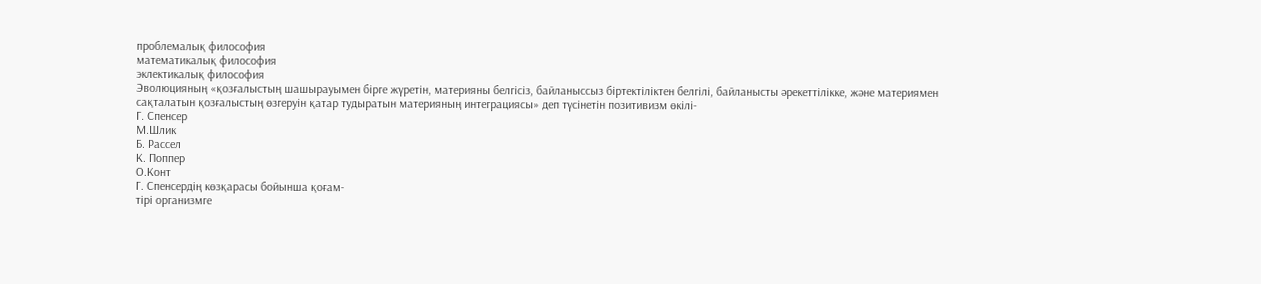проблемалық философия
математикалық философия
эклектикалық философия
Эволюцияның «қозғалыстың шашырауымен бірге жүретін, материяны белгісіз, байланыссыз біртектіліктен белгілі, байланысты әрекеттілікке, және материямен сақталатын қозғалыстың өзгеруін қатар тудыратын материяның интеграциясы» деп түсінетін позитивизм өкілі-
Г. Спенсер
М.Шлик
Б. Рассел
К. Поппер
О.Конт
Г. Спенсердің көзқарасы бойынша қоғам-
тірі организмге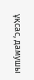ұқсас, дамушы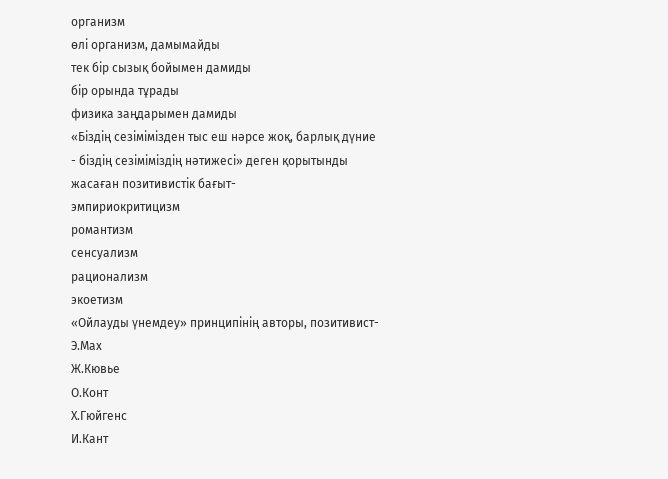организм
өлі организм, дамымайды
тек бір сызық бойымен дамиды
бір орында тұрады
физика заңдарымен дамиды
«Біздің сезімімізден тыс еш нәрсе жоқ, барлық дүние - біздің сезіміміздің нәтижесі» деген қорытынды жасаған позитивистік бағыт-
эмпириокритицизм
романтизм
сенсуализм
рационализм
экоетизм
«Ойлауды үнемдеу» принципінің авторы, позитивист-
Э.Мах
Ж.Кювье
О.Конт
Х.Гюйгенс
И.Кант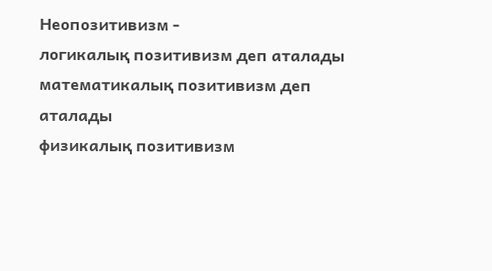Неопозитивизм -
логикалық позитивизм деп аталады
математикалық позитивизм деп аталады
физикалық позитивизм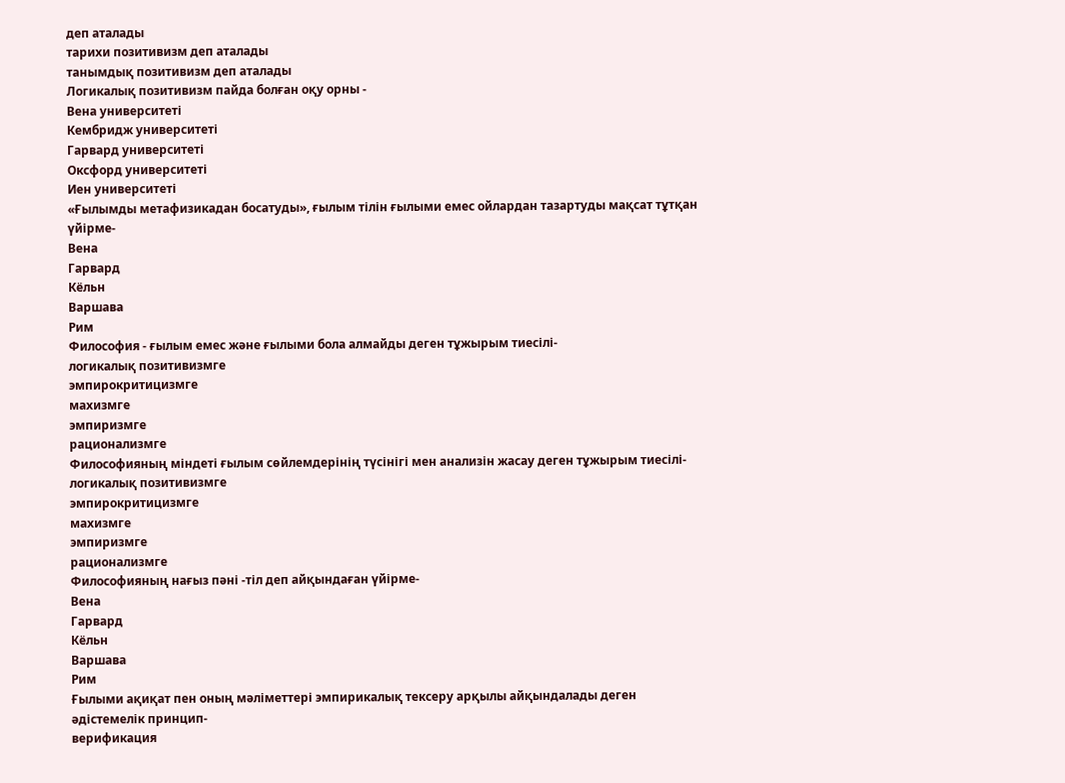деп аталады
тарихи позитивизм деп аталады
танымдық позитивизм деп аталады
Логикалық позитивизм пайда болған оқу орны -
Вена университеті
Кембридж университеті
Гарвард университеті
Оксфорд университеті
Иен университеті
«Ғылымды метафизикадан босатуды», ғылым тілін ғылыми емес ойлардан тазартуды мақсат тұтқан үйірме-
Вена
Гарвард
Кёльн
Варшава
Рим
Философия - ғылым емес және ғылыми бола алмайды деген тұжырым тиесілі-
логикалық позитивизмге
эмпирокритицизмге
махизмге
эмпиризмге
рационализмге
Философияның міндеті ғылым сөйлемдерінің түсінігі мен анализін жасау деген тұжырым тиесілі-
логикалық позитивизмге
эмпирокритицизмге
махизмге
эмпиризмге
рационализмге
Философияның нағыз пәні -тіл деп айқындаған үйірме-
Вена
Гарвард
Кёльн
Варшава
Рим
Ғылыми ақиқат пен оның мәліметтері эмпирикалық тексеру арқылы айқындалады деген әдістемелік принцип-
верификация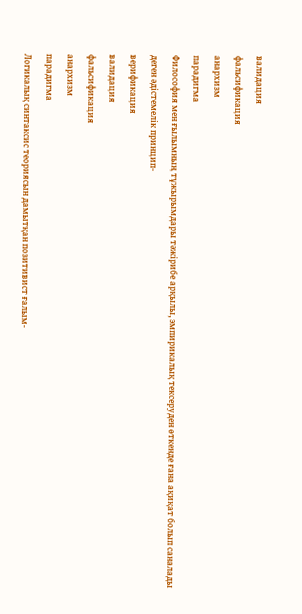валидация
фальсификация
анархизм
парадигма
Философия мен ғылымның тұжырымдары тәжірибе арқылы, эмпирикалық тексеруден өткенде ғана ақиқат болып саналады деген әдістемелік принцип-
верификация
валидация
фальсификация
анархизм
парадигма
Логикалық синтаксис теориясын дамытқан позитивист ғалым-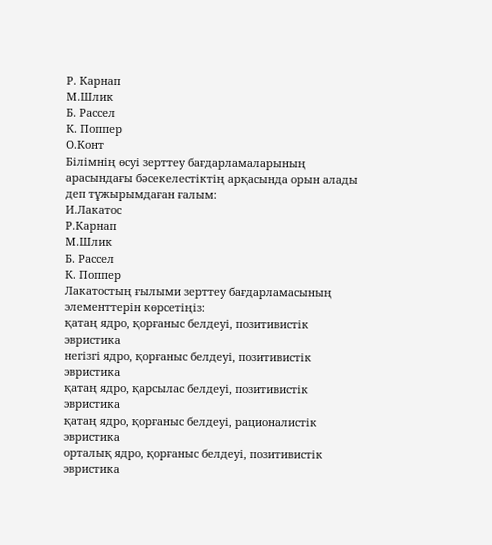Р. Карнап
М.Шлик
Б. Рассел
К. Поппер
О.Конт
Білімнің өсуі зерттеу бағдарламаларының арасындағы бәсекелестіктің арқасында орын алады деп тұжырымдаған ғалым:
И.Лакатос
Р.Карнап
М.Шлик
Б. Рассел
К. Поппер
Лакатостың ғылыми зерттеу бағдарламасының элементтерін көрсетіңіз:
қатаң ядро, қорғаныс белдеуі, позитивистік эвристика
негізгі ядро, қорғаныс белдеуі, позитивистік эвристика
қатаң ядро, қарсылас белдеуі, позитивистік эвристика
қатаң ядро, қорғаныс белдеуі, рационалистік эвристика
орталық ядро, қорғаныс белдеуі, позитивистік эвристика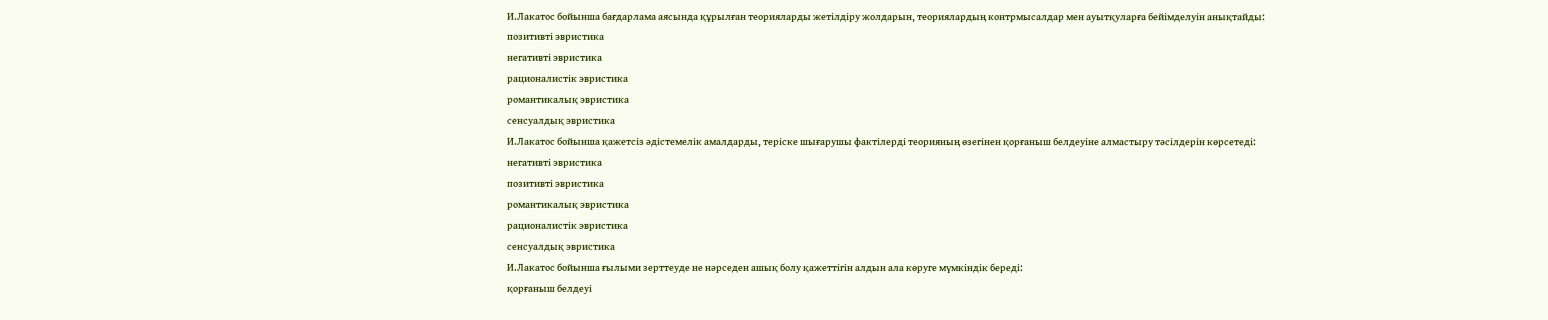И.Лакатос бойынша бағдарлама аясында құрылған теорияларды жетілдіру жолдарын, теориялардың контрмысалдар мен ауытқуларға бейімделуін анықтайды:
позитивті эвристика
негативті эвристика
рационалистік эвристика
романтикалық эвристика
сенсуалдық эвристика
И.Лакатос бойынша қажетсіз әдістемелік амалдарды, теріске шығарушы фактілерді теорияның өзегінен қорғаныш белдеуіне алмастыру тәсілдерін көрсетеді:
негативті эвристика
позитивті эвристика
романтикалық эвристика
рационалистік эвристика
сенсуалдық эвристика
И.Лакатос бойынша ғылыми зерттеуде не нәрседен ашық болу қажеттігін алдын ала көруге мүмкіндік береді:
қорғаныш белдеуі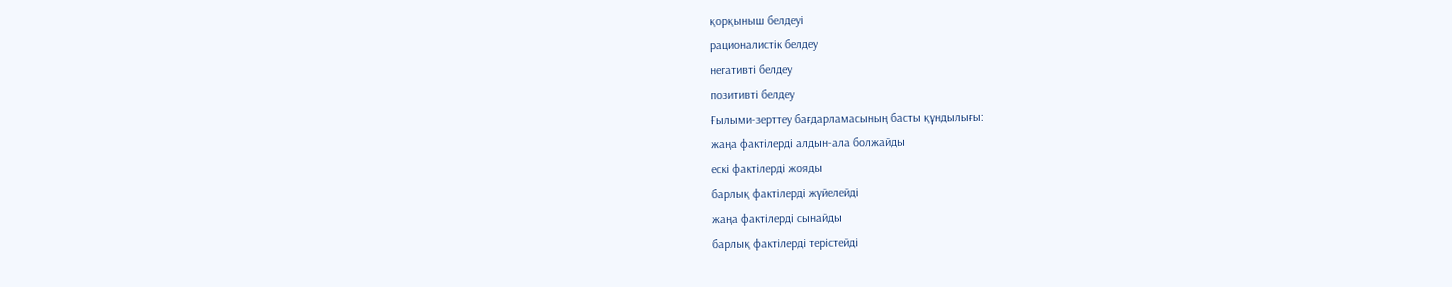қорқыныш белдеуі
рационалистік белдеу
негативті белдеу
позитивті белдеу
Ғылыми-зерттеу бағдарламасының басты құндылығы:
жаңа фактілерді алдын-ала болжайды
ескі фактілерді жояды
барлық фактілерді жүйелейді
жаңа фактілерді сынайды
барлық фактілерді терістейді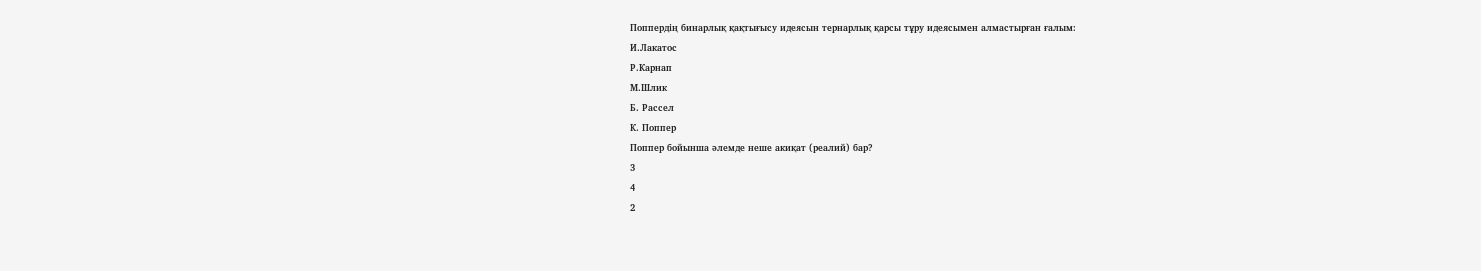Поппердің бинарлық қақтығысу идеясын тернарлық қарсы тұру идеясымен алмастырған ғалым:
И.Лакатос
Р.Карнап
М.Шлик
Б. Рассел
К. Поппер
Поппер бойынша әлемде неше акиқат (реалий) бар?
3
4
2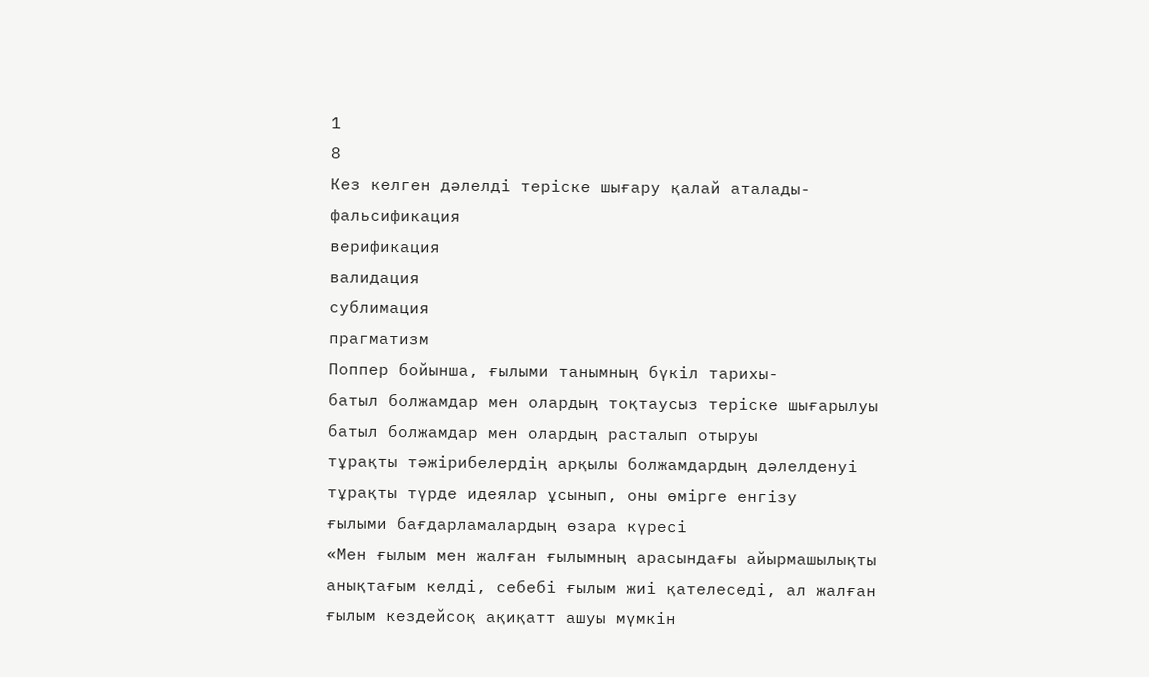1
8
Кез келген дәлелді теріске шығару қалай аталады-
фальсификация
верификация
валидация
сублимация
прагматизм
Поппер бойынша, ғылыми танымның бүкіл тарихы-
батыл болжамдар мен олардың тоқтаусыз теріске шығарылуы
батыл болжамдар мен олардың расталып отыруы
тұрақты тәжірибелердің арқылы болжамдардың дәлелденуі
тұрақты түрде идеялар ұсынып, оны өмірге енгізу
ғылыми бағдарламалардың өзара күресі
«Мен ғылым мен жалған ғылымның арасындағы айырмашылықты анықтағым келді, себебі ғылым жиі қателеседі, ал жалған ғылым кездейсоқ ақиқатт ашуы мүмкін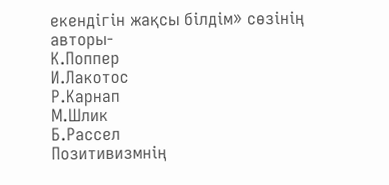екендігін жақсы білдім» сөзінің авторы-
К.Поппер
И.Лакотос
Р.Карнап
М.Шлик
Б.Рассел
Позитивизмнің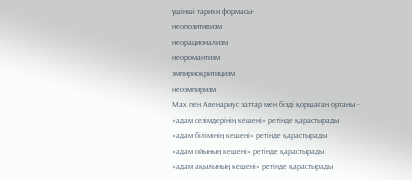үшінші тарихи формасы-
неопозитивизм
неорационализм
неоромантизм
эмпириокритицизм
неоэмпиризм
Мах пен Авенариус заттар мен бізді қоршаған ортаны -
«адам сезімдерінің кешені» ретінде қарастырады
«адам білімінің кешені» ретінде қарастырады
«адам ойының кешені» ретінде қарастырады
«адам ақылының кешені» ретінде қарастырады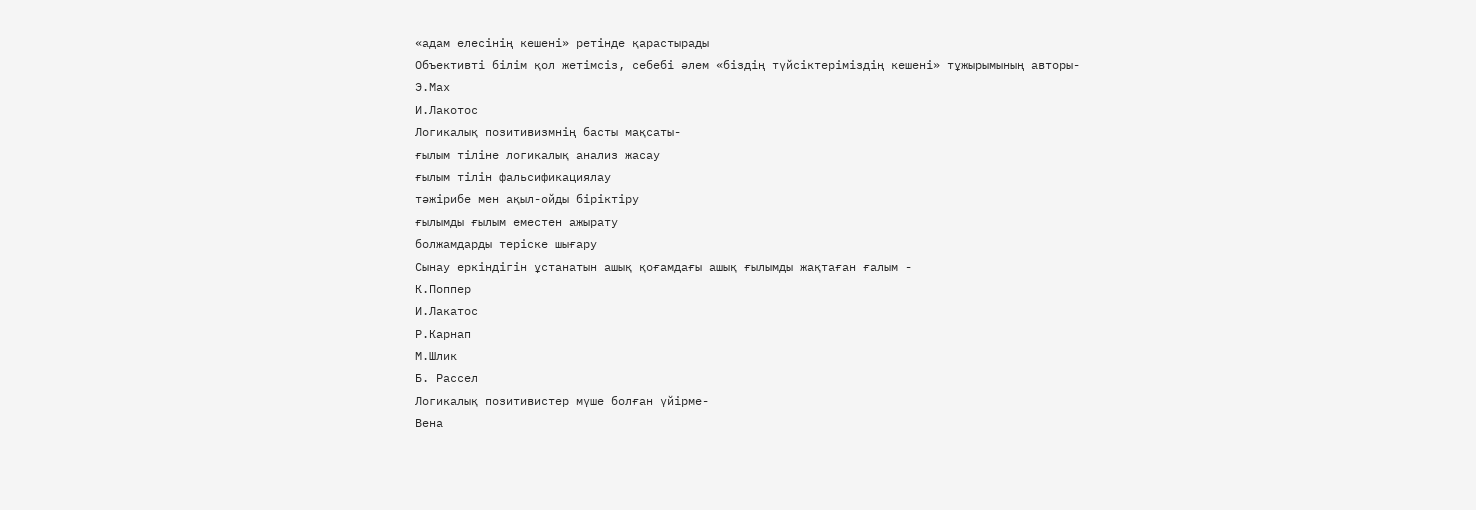«адам елесінің кешені» ретінде қарастырады
Объективті білім қол жетімсіз, себебі әлем «біздің түйсіктеріміздің кешені» тұжырымының авторы-
Э.Мах
И.Лакотос
Логикалық позитивизмнің басты мақсаты-
ғылым тіліне логикалық анализ жасау
ғылым тілін фальсификациялау
тәжірибе мен ақыл-ойды біріктіру
ғылымды ғылым еместен ажырату
болжамдарды теріске шығару
Сынау еркіндігін ұстанатын ашық қоғамдағы ашық ғылымды жақтаған ғалым -
К.Поппер
И.Лакатос
Р.Карнап
М.Шлик
Б. Рассел
Логикалық позитивистер мүше болған үйірме-
Вена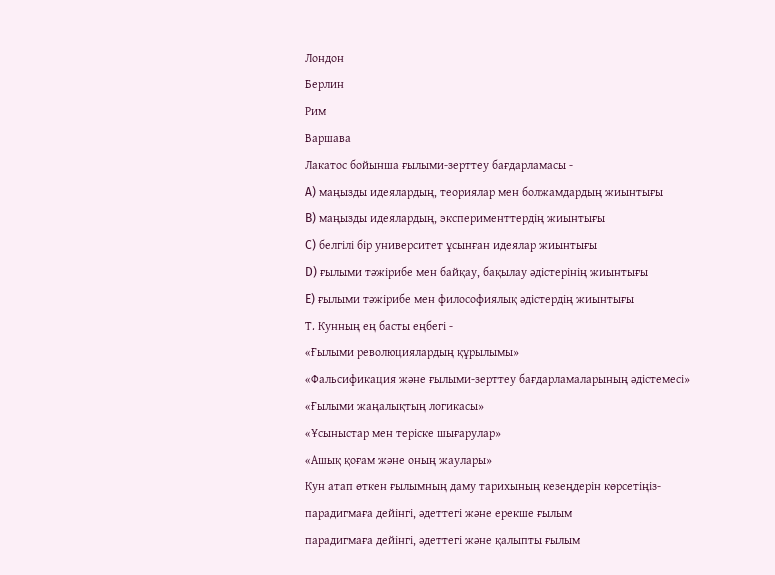Лондон
Берлин
Рим
Варшава
Лакатос бойынша ғылыми-зерттеу бағдарламасы -
A) маңызды идеялардың, теориялар мен болжамдардың жиынтығы
B) маңызды идеялардың, эксперименттердің жиынтығы
C) белгілі бір университет ұсынған идеялар жиынтығы
D) ғылыми тәжірибе мен байқау, бақылау әдістерінің жиынтығы
E) ғылыми тәжірибе мен философиялық әдістердің жиынтығы
Т. Кунның ең басты еңбегі -
«Ғылыми революциялардың құрылымы»
«Фальсификация және ғылыми-зерттеу бағдарламаларының әдістемесі»
«Ғылыми жаңалықтың логикасы»
«Ұсыныстар мен теріске шығарулар»
«Ашық қоғам және оның жаулары»
Кун атап өткен ғылымның даму тарихының кезеңдерін көрсетіңіз-
парадигмаға дейінгі, әдеттегі және ерекше ғылым
парадигмаға дейінгі, әдеттегі және қалыпты ғылым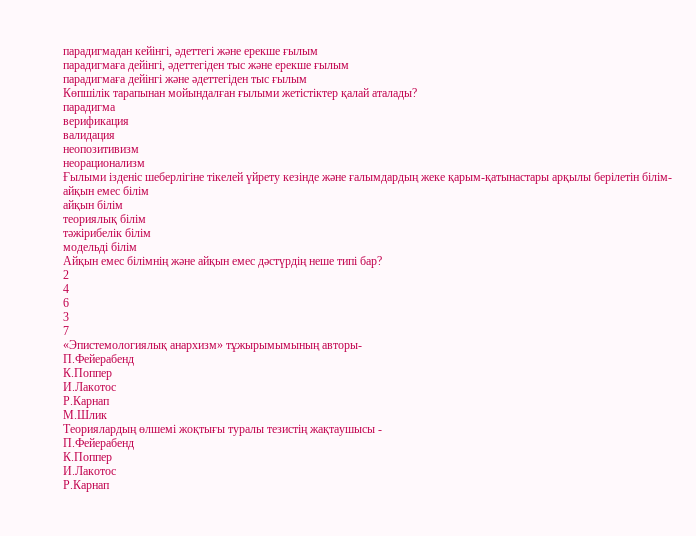парадигмадан кейінгі, әдеттегі және ерекше ғылым
парадигмаға дейінгі, әдеттегіден тыс және ерекше ғылым
парадигмаға дейінгі және әдеттегіден тыс ғылым
Көпшілік тарапынан мойындалған ғылыми жетістіктер қалай аталады?
парадигма
верификация
валидация
неопозитивизм
неорационализм
Ғылыми ізденіс шеберлігіне тікелей үйрету кезінде және ғалымдардың жеке қарым-қатынастары арқылы берілетін білім-
айқын емес білім
айқын білім
теориялық білім
тәжірибелік білім
модельді білім
Айқын емес білімнің және айқын емес дәстүрдің неше типі бар?
2
4
6
3
7
«Эпистемологиялық анархизм» тұжырымымының авторы-
П.Фейерабенд
К.Поппер
И.Лакотос
Р.Карнап
М.Шлик
Теориялардың өлшемі жоқтығы туралы тезистің жақтаушысы -
П.Фейерабенд
К.Поппер
И.Лакотос
Р.Карнап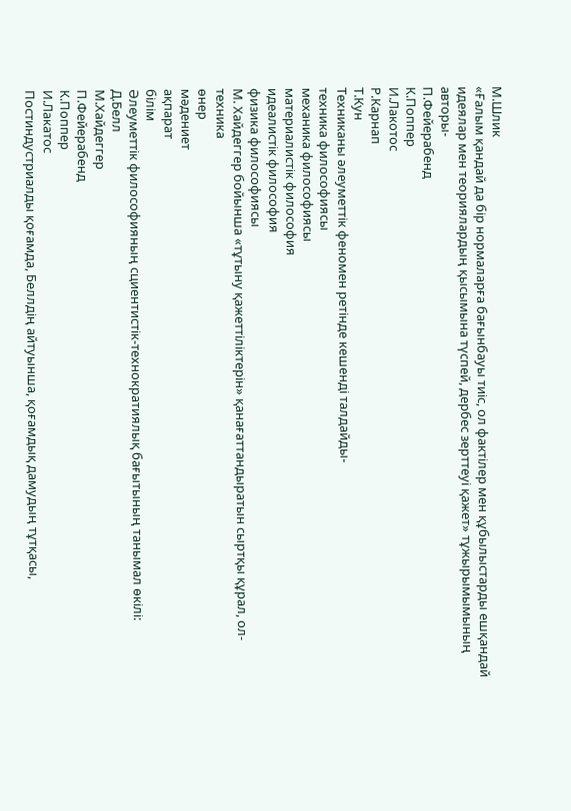М.Шлик
«Ғалым қандай да бір нормаларға бағынбауы тиіс, ол фактілер мен құбылыстарды ешқандай идеялар мен теориялардың қысымына түспей, дербес зерттеуі қажет» тұжырымымының авторы-
П.Фейерабенд
К.Поппер
И.Лакотос
Р.Карнап
Т.Кун
Техниканы әлеуметтік феномен ретінде кешенді талдайды-
техника философиясы
механика философиясы
материалистік философия
идеалистік философия
физика философиясы
М. Хайдеггер бойынша «тұтыну қажеттіліктерін» қанағаттандыратын сыртқы құрал, ол-
техника
өнер
мәдениет
ақпарат
білім
Әлеуметтік философияның сциентистік-технократиялық бағытының танымал өкілі:
Д.Белл
М.Хайдеггер
П.Фейерабенд
К.Поппер
И.Лакатос
Постиндустриалды қоғамда, Беллдің айтуынша, қоғамдық дамудың тұтқасы,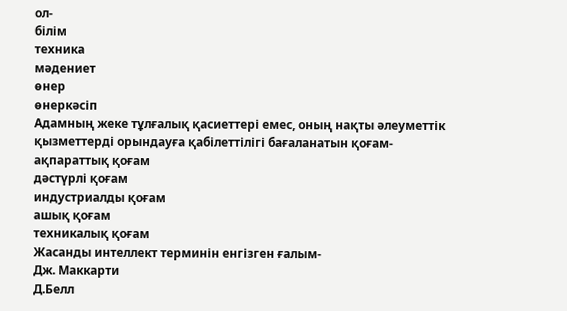ол-
білім
техника
мәдениет
өнер
өнеркәсіп
Адамның жеке тұлғалық қасиеттері емес, оның нақты әлеуметтік қызметтерді орындауға қабілеттілігі бағаланатын қоғам-
ақпараттық қоғам
дәстүрлі қоғам
индустриалды қоғам
ашық қоғам
техникалық қоғам
Жасанды интеллект терминін енгізген ғалым-
Дж. Маккарти
Д.Белл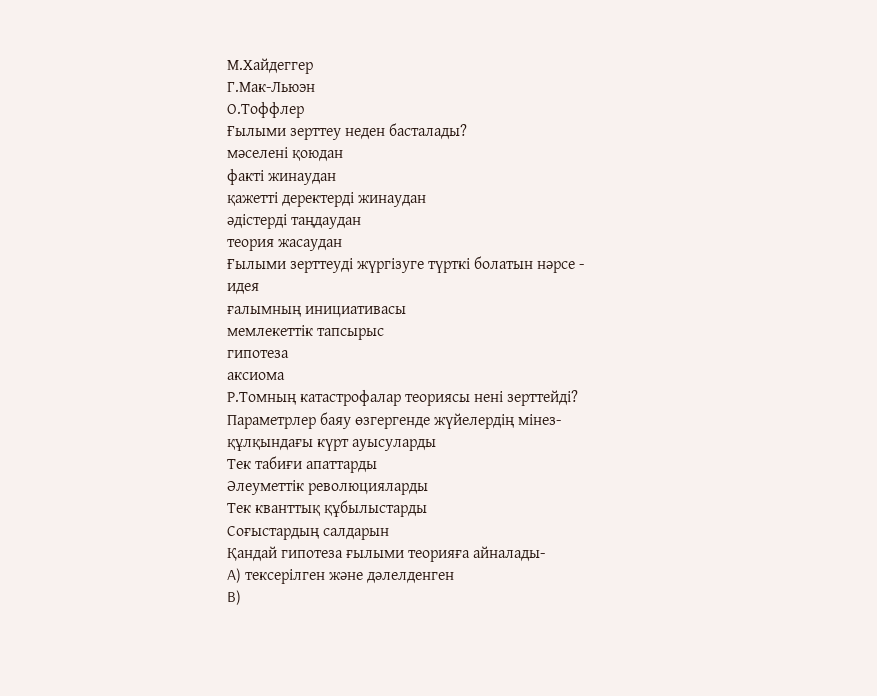М.Хайдеггер
Г.Мак-Льюэн
О.Тоффлер
Ғылыми зерттеу неден басталады?
мәселені қоюдан
факті жинаудан
қажетті деректерді жинаудан
әдістерді таңдаудан
теория жасаудан
Ғылыми зерттеуді жүргізуге түрткі болатын нәрсе -
идея
ғалымның инициативасы
мемлекеттік тапсырыс
гипотеза
аксиома
Р.Томның катастрофалар теориясы нені зерттейді?
Параметрлер баяу өзгергенде жүйелердің мінез-құлқындағы күрт ауысуларды
Тек табиғи апаттарды
Әлеуметтік революцияларды
Тек кванттық құбылыстарды
Соғыстардың салдарын
Қандай гипотеза ғылыми теорияға айналады-
A) тексерілген және дәлелденген
B)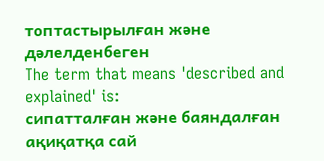топтастырылған және дәлелденбеген
The term that means 'described and explained' is:
сипатталған және баяндалған
ақиқатқа сай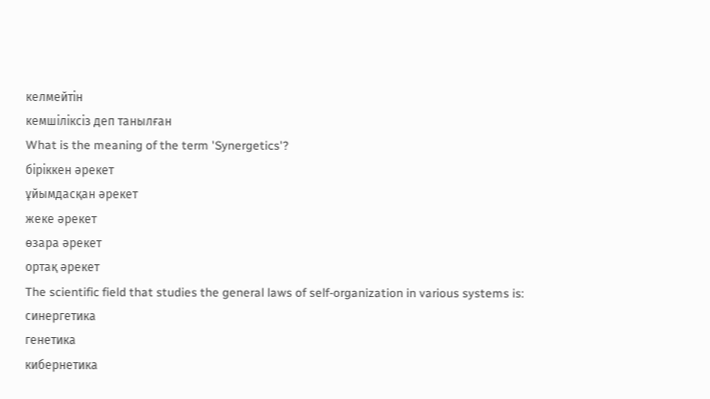келмейтін
кемшіліксіз деп танылған
What is the meaning of the term 'Synergetics'?
біріккен әрекет
ұйымдасқан әрекет
жеке әрекет
өзара әрекет
ортақ әрекет
The scientific field that studies the general laws of self-organization in various systems is:
синергетика
генетика
кибернетика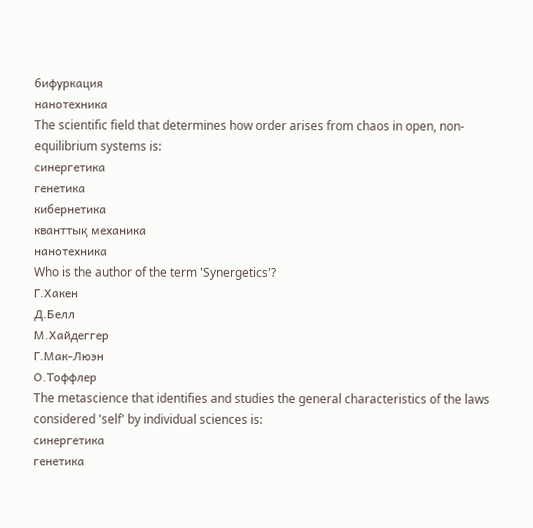бифуркация
нанотехника
The scientific field that determines how order arises from chaos in open, non-equilibrium systems is:
синергетика
генетика
кибернетика
кванттық механика
нанотехника
Who is the author of the term 'Synergetics'?
Г.Хакен
Д.Белл
М.Хайдеггер
Г.Мак-Люэн
О.Тоффлер
The metascience that identifies and studies the general characteristics of the laws considered 'self' by individual sciences is:
синергетика
генетика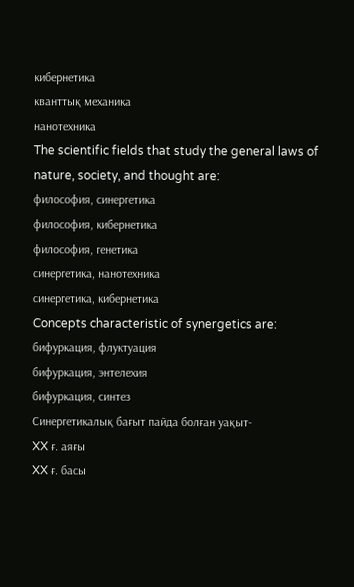кибернетика
кванттық механика
нанотехника
The scientific fields that study the general laws of nature, society, and thought are:
философия, синергетика
философия, кибернетика
философия, генетика
синергетика, нанотехника
синергетика, кибернетика
Concepts characteristic of synergetics are:
бифуркация, флуктуация
бифуркация, энтелехия
бифуркация, синтез
Синергетикалық бағыт пайда болған уақыт-
XX ғ. аяғы
XX ғ. басы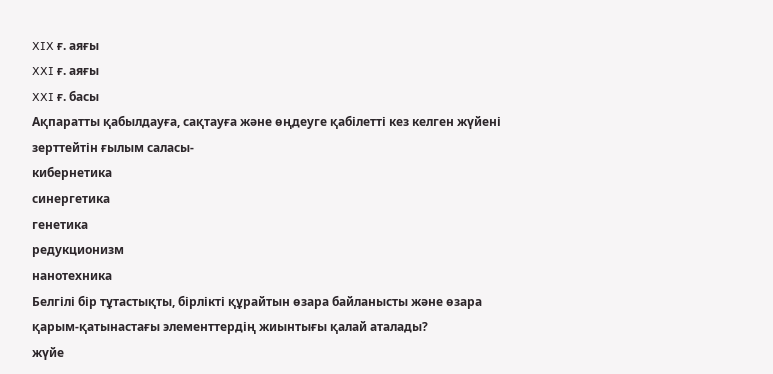XIX ғ. аяғы
XXI ғ. аяғы
XXI ғ. басы
Ақпаратты қабылдауға, сақтауға және өңдеуге қабілетті кез келген жүйені зерттейтін ғылым саласы-
кибернетика
синергетика
генетика
редукционизм
нанотехника
Белгілі бір тұтастықты, бірлікті құрайтын өзара байланысты және өзара қарым-қатынастағы элементтердің жиынтығы қалай аталады?
жүйе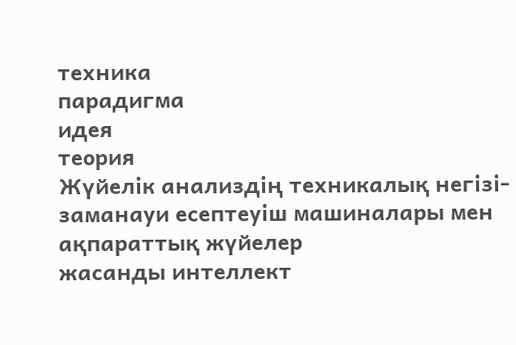техника
парадигма
идея
теория
Жүйелік анализдің техникалық негізі-
заманауи есептеуіш машиналары мен ақпараттық жүйелер
жасанды интеллект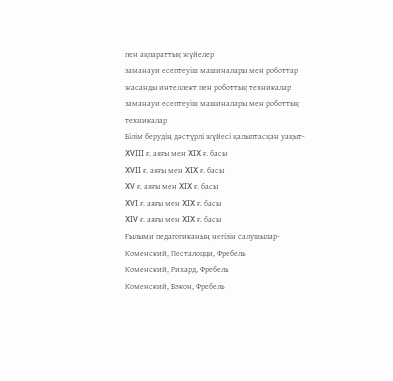пен ақпараттық жүйелер
заманауи есептеуіш машиналары мен роботтар
жасанды интеллект пен роботтық техникалар
заманауи есептеуіш машиналары мен роботтық техникалар
Білім берудің дәстүрлі жүйесі қалыптасқан уақыт-
XVIII ғ. аяғы мен XIX ғ. басы
XVII ғ. аяғы мен XIX ғ. басы
XV ғ. аяғы мен XIX ғ. басы
XVI ғ. аяғы мен XIX ғ. басы
XIV ғ. аяғы мен XIX ғ. басы
Ғылыми педагогиканың негізін салушылар-
Коменский, Песталоцци, Фребель
Коменский, Рихард, Фребель
Коменский, Бэкон, Фребель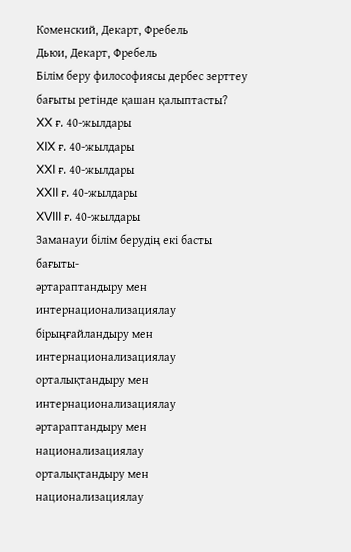Коменский, Декарт, Фребель
Дьюи, Декарт, Фребель
Білім беру философиясы дербес зерттеу бағыты ретінде қашан қалыптасты?
XX ғ. 40-жылдары
XIX ғ. 40-жылдары
XXI ғ. 40-жылдары
XXII ғ. 40-жылдары
XVIII ғ. 40-жылдары
Заманауи білім берудің екі басты бағыты-
әртараптандыру мен интернационализациялау
бірыңғайландыру мен интернационализациялау
орталықтандыру мен интернационализациялау
әртараптандыру мен национализациялау
орталықтандыру мен национализациялау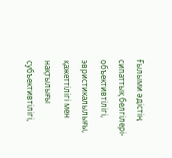Ғылыми әдістің сипаттық белгілері-
объективтілігі, эвристикалылығы, қажеттілігі мен нақтылығы
субъективтілігі,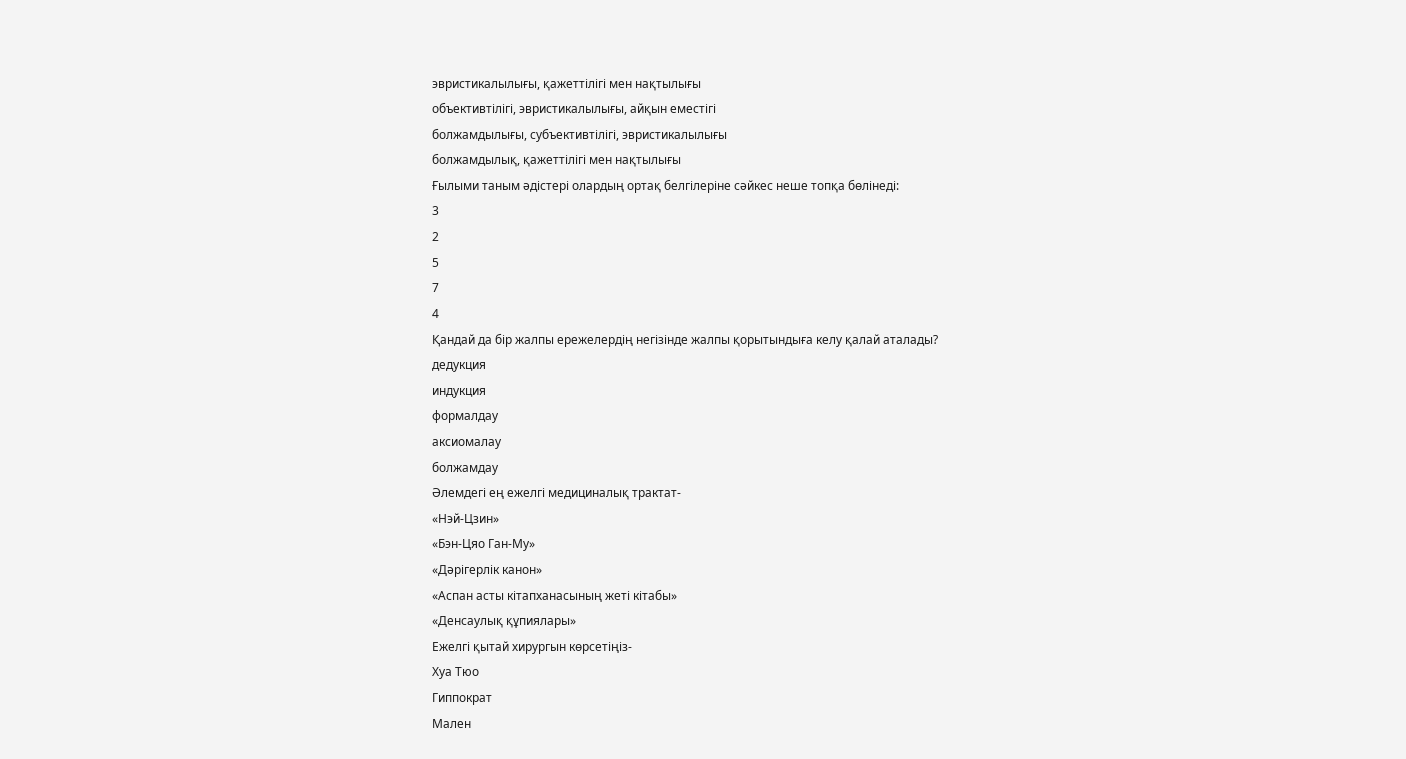эвристикалылығы, қажеттілігі мен нақтылығы
объективтілігі, эвристикалылығы, айқын еместігі
болжамдылығы, субъективтілігі, эвристикалылығы
болжамдылық, қажеттілігі мен нақтылығы
Ғылыми таным әдістері олардың ортақ белгілеріне сәйкес неше топқа бөлінеді:
3
2
5
7
4
Қандай да бір жалпы ережелердің негізінде жалпы қорытындыға келу қалай аталады?
дедукция
индукция
формалдау
аксиомалау
болжамдау
Әлемдегі ең ежелгі медициналық трактат-
«Нэй-Цзин»
«Бэн-Цяо Ган-Му»
«Дәрігерлік канон»
«Аспан асты кітапханасының жеті кітабы»
«Денсаулық құпиялары»
Ежелгі қытай хирургын көрсетіңіз-
Хуа Тюо
Гиппократ
Мален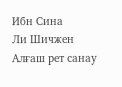Ибн Сина
Ли Шичжен
Алғаш рет санау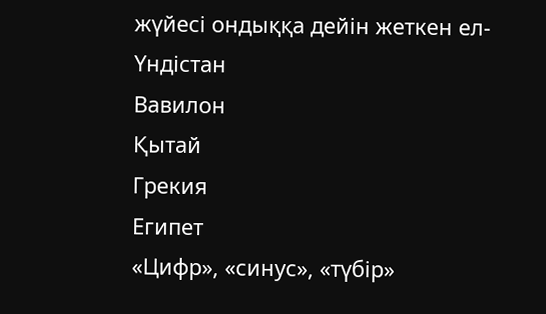жүйесі ондыққа дейін жеткен ел-
Үндістан
Вавилон
Қытай
Грекия
Египет
«Цифр», «синус», «түбір»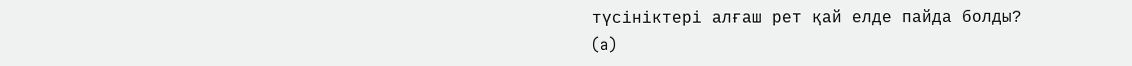түсініктері алғаш рет қай елде пайда болды?
(a)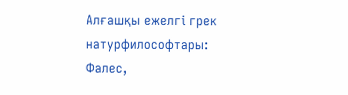Алғашқы ежелгі грек натурфилософтары:
Фалес,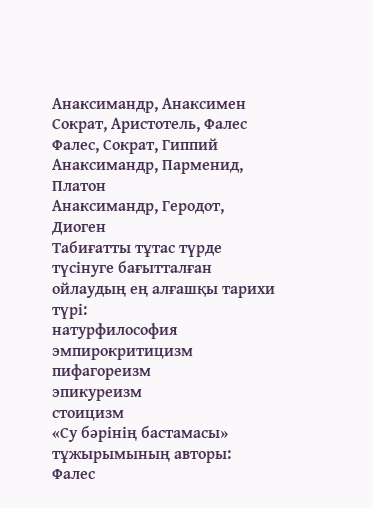Анаксимандр, Анаксимен
Сократ, Аристотель, Фалес
Фалес, Сократ, Гиппий
Анаксимандр, Парменид, Платон
Анаксимандр, Геродот, Диоген
Табиғатты тұтас түрде түсінуге бағытталған ойлаудың ең алғашқы тарихи түрі:
натурфилософия
эмпирокритицизм
пифагореизм
эпикуреизм
стоицизм
«Су бәрінің бастамасы» тұжырымының авторы:
Фалес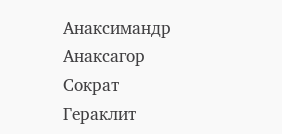Анаксимандр
Анаксагор
Сократ
Гераклит